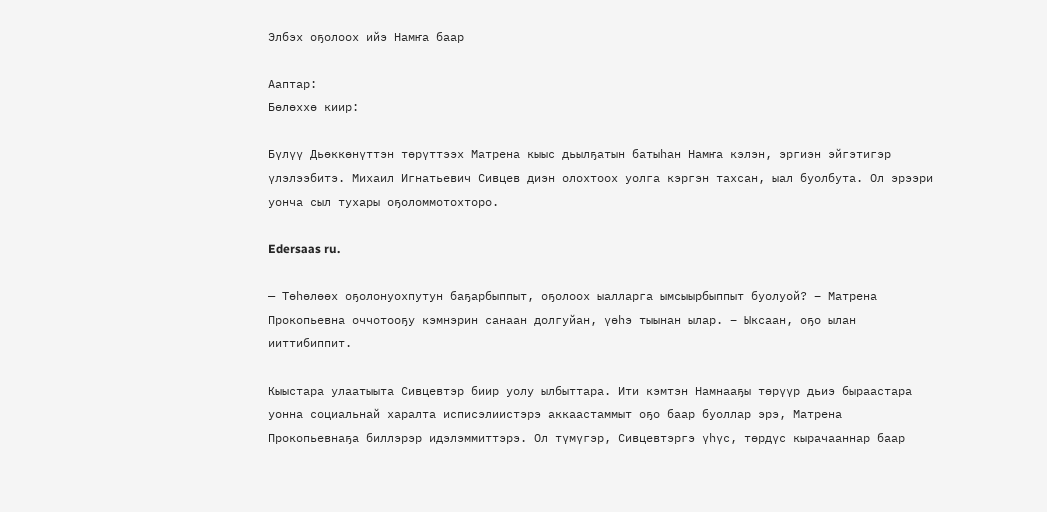Элбэх оҕолоох ийэ Намҥа баар

Ааптар:
Бөлөххө киир:

Бүлүү Дьөккөнүттэн төрүттээх Матрена кыыс дьылҕатын батыһан Намҥа кэлэн, эргиэн эйгэтигэр үлэлээбитэ. Михаил Игнатьевич Сивцев диэн олохтоох уолга кэргэн тахсан, ыал буолбута. Ол эрээри уонча сыл тухары оҕоломмотохторо.

Edersaas ru.

— Төһөлөөх оҕолонуохпутун баҕарбыппыт, оҕолоох ыалларга ымсыырбыппыт буолуой? – Матрена Прокопьевна оччотооҕу кэмнэрин санаан долгуйан, үөһэ тыынан ылар. – Ыксаан, оҕо ылан ииттибиппит.

Кыыстара улаатыыта Сивцевтэр биир уолу ылбыттара. Ити кэмтэн Намнааҕы төрүүр дьиэ быраастара уонна социальнай харалта исписэлиистэрэ аккаастаммыт оҕо баар буоллар эрэ, Матрена Прокопьевнаҕа биллэрэр идэлэммиттэрэ. Ол түмүгэр, Сивцевтэргэ үһүс, төрдүс кырачааннар баар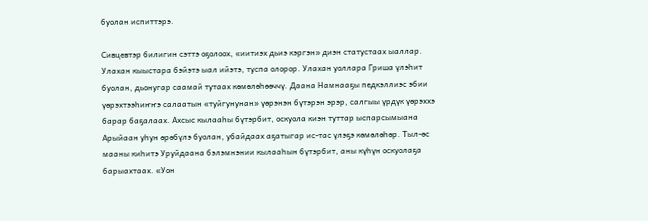буолан испиттэрэ.

Сивцевтэр билигин сэттэ оҕолоох, «иитиэх дьиэ кэргэн» диэн статустаах ыаллар. Улахан кыыстара бэйэтэ ыал ийэтэ, туспа олорор. Улахан уоллара Гриша үлэһит буолан, дьонугар саамай тутаах көмөлөһөөччү. Даана Намнааҕы педкэллиэс эбии үөрэхтээһиҥҥэ салаатын «туйгунунан» үөрэнэн бүтэрэн эрэр, салгыы үрдүк үөрэххэ барар баҕалаах. Ахсыс кылааһы бүтэрбит, оскуола киэн туттар ыспарсымыана Арыйаан уһун өрөбүлэ буолан, убайдаах аҕатыгар ис-тас үлэҕэ көмөлөһөр. Тыл-өс мааны киһитэ Уруйдаана бэлэмнэнии кылааһын бүтэрбит, аны күһүн оскуолаҕа барыахтаах. «Уон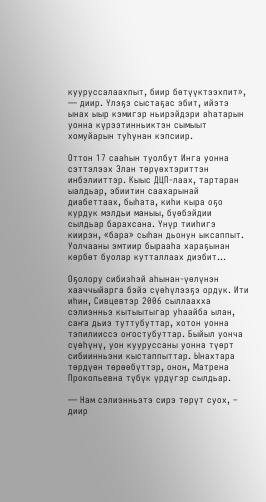кууруссалаахпыт, биир бөтүүктээхпит», — диир. Үлэҕэ сыстаҕас эбит, ийэтэ ынах ыыр кэмигэр ньирэйдэри аһатарын уонна күрээтинньиктэн сымыыт хомуйарын туһунан кэпсиир.

Оттон 17 сааһын туолбут Инга уонна сэттэлээх Элан төрүөхтэриттэн инбэлииттэр. Кыыс ДЦП-лаах, тартаран ыалдьар, эбиитин саахарынай диабеттаах, быһата, киһи кыра оҕо курдук мэлдьи маныы, бүөбэйдии сылдьар барахсана. Үнүр тииһигэ киирэн, «бара» сыһан дьонун ыксаппыт. Уолчааны эмтиир бырааһа хараҕынан көрбөт буолар кутталлаах диэбит…

Оҕолору сибиэһэй аһынан-үөлүнэн хааччыйарга бэйэ сүөһүлээҕэ ордук. Ити иһин, Сивцевтэр 2006 сыллаахха сэлиэнньэ кытыытыгар уһаайба ылан, саҥа дьиэ туттубуттар, хотон уонна тэпилииссэ оҥостубуттар. Быйыл уонча сүөһүнү, уон кууруссаны уонна түөрт сибиинньэни кыстаппыттар. Ынахтара төрдүөн төрөөбүттэр, онон, Матрена Прокопьевна түбүк үрдүгэр сылдьар.

— Нам сэлиэнньэтэ сирэ төрүт суох, – диир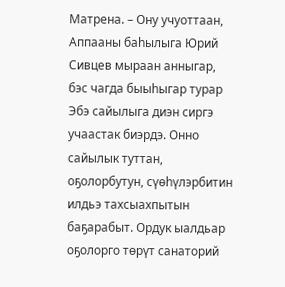Матрена. – Ону учуоттаан, Аппааны баһылыга Юрий Сивцев мыраан анныгар, бэс чагда быыһыгар турар Эбэ сайылыга диэн сиргэ учаастак биэрдэ. Онно сайылык туттан, оҕолорбутун, сүөһүлэрбитин илдьэ тахсыахпытын баҕарабыт. Ордук ыалдьар оҕолорго төрүт санаторий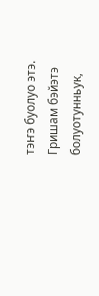тэҥэ буолуо этэ. Гришам бэйэтэ болуотунньук,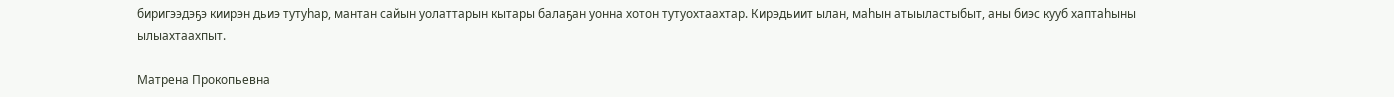биригээдэҕэ киирэн дьиэ тутуһар, мантан сайын уолаттарын кытары балаҕан уонна хотон тутуохтаахтар. Кирэдьиит ылан, маһын атыыластыбыт, аны биэс кууб хаптаһыны ылыахтаахпыт.

Матрена Прокопьевна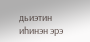дьиэтин иһинэн эрэ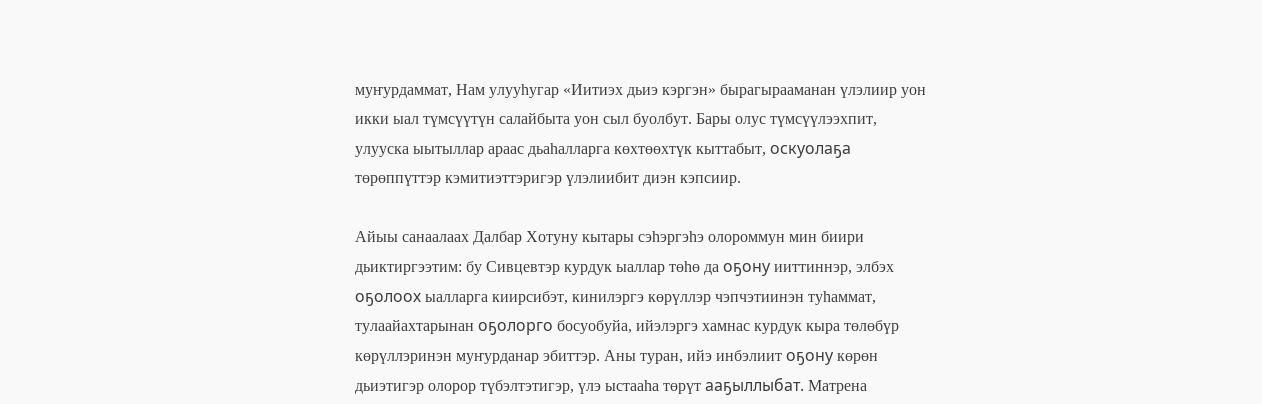муҥурдаммат, Нам улууһугар «Иитиэх дьиэ кэргэн» бырагырааманан үлэлиир уон икки ыал түмсүүтүн салайбыта уон сыл буолбут. Бары олус түмсүүлээхпит, улууска ыытыллар араас дьаһалларга көхтөөхтүк кыттабыт, оскуолаҕа төрөппүттэр кэмитиэттэригэр үлэлиибит диэн кэпсиир.

Айыы санаалаах Далбар Хотуну кытары сэһэргэһэ олороммун мин биири дьиктиргээтим: бу Сивцевтэр курдук ыаллар төһө да оҕону ииттиннэр, элбэх оҕолоох ыалларга киирсибэт, кинилэргэ көрүллэр чэпчэтиинэн туһаммат, тулаайахтарынан оҕолорго босуобуйа, ийэлэргэ хамнас курдук кыра төлөбүр көрүллэринэн муҥурданар эбиттэр. Аны туран, ийэ инбэлиит оҕону көрөн дьиэтигэр олорор түбэлтэтигэр, үлэ ыстааһа төрүт ааҕыллыбат. Матрена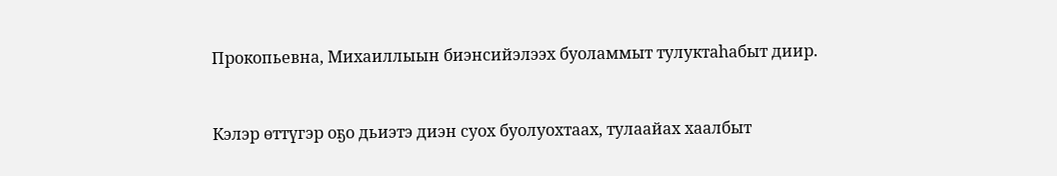Прокопьевна, Михаиллыын биэнсийэлээх буоламмыт тулуктаһабыт диир.


Кэлэр өттүгэр оҕо дьиэтэ диэн суох буолуохтаах, тулаайах хаалбыт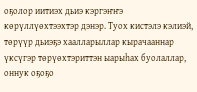оҕолор иитиэх дьиэ кэргэҥҥэ көрүллүөхтээхтэр дэнэр. Туох кистэлэ кэлиэй, төрүүр дьиэҕэ хаалларыллар кырачааннар үксүгэр төрүөхтэриттэн ыарыһах буолаллар, оннук оҕоҕо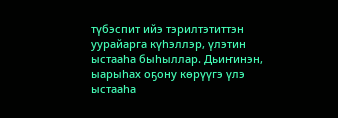түбэспит ийэ тэрилтэтиттэн уурайарга күһэллэр, үлэтин ыстааһа быһыллар. Дьиҥинэн, ыарыһах оҕону көрүүгэ үлэ ыстааһа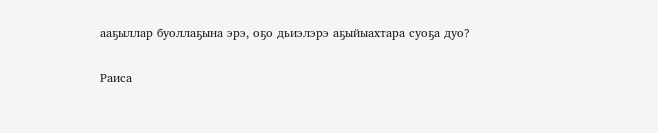ааҕыллар буоллаҕына эрэ, оҕо дьиэлэрэ аҕыйыахтара суоҕа дуо?

Раиса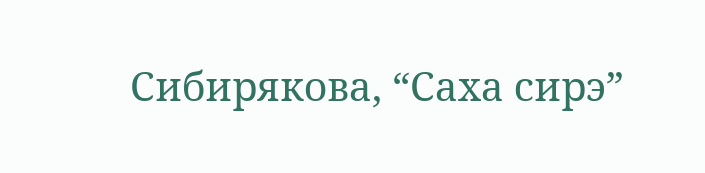Сибирякова, “Саха сирэ”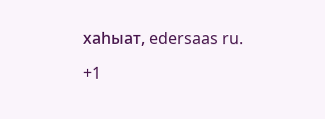хаһыат, edersaas ru.

+1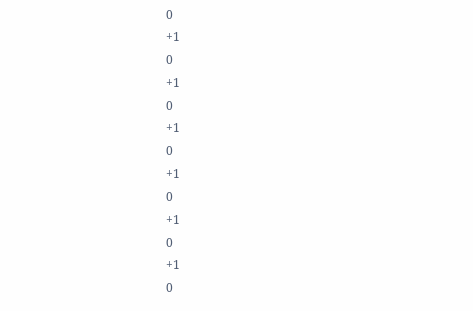0
+1
0
+1
0
+1
0
+1
0
+1
0
+1
0